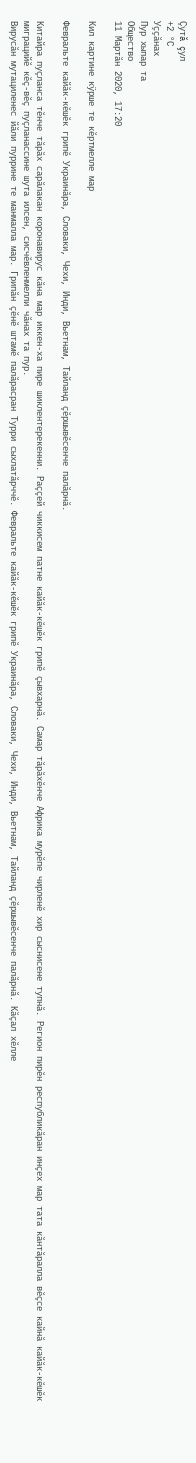Çутă çул
+2 °С
Уҫҫӑнах
Пур хыпар та
Общество
11 Мартӑн 2020, 17:20

Кил картине кÿрше те кӗртмелле мар

Февральте кайăк-кӗшӗк грипӗ Украинăра, Словаки, Чехи, Инди, Вьетнам, Тайланд çӗршывӗсенче палăрнă.

Китайра пуçланса тӗнче тăрăх сарăлакан коронавирус кăна мар иккен-ха пире шиклентерекенни. Раççей чиккисем патне кайăк-кӗшӗк грипӗ çывхарнă. Самар тăрăхӗнче Африка мурӗпе чирленӗ хир сыснисене тупнă. Регион пирӗн республикăран инçех мар тата кăнтăралла вӗçсе кайнă кайăк-кӗшӗк миграцийӗ кӗç-вӗç пуçланассине шута илсен, сисчӗвленмелли чăнах та пур.
Вирусăн мутациленес йăли пуррине те манмалла мар. Грипăн çӗнӗ штамӗ палăрасран Турри сыхлатăрччӗ. Февральте кайăк-кӗшӗк грипӗ Украинăра, Словаки, Чехи, Инди, Вьетнам, Тайланд çӗршывӗсенче палăрнă. Кăçал хӗлле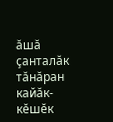ăшă çанталăк тăнăран кайăк-кӗшӗк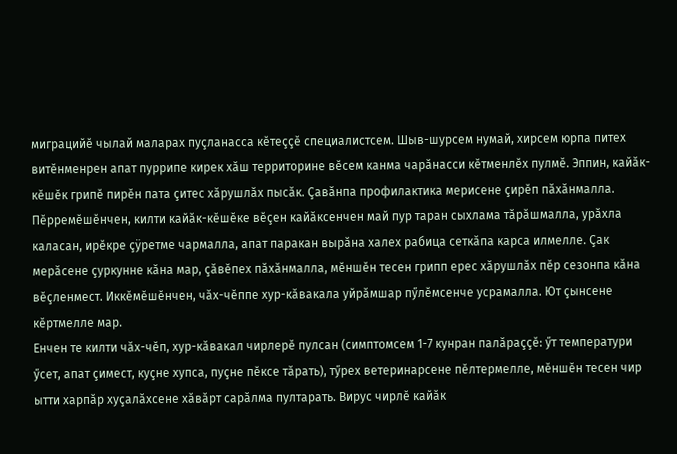миграцийӗ чылай маларах пуçланасса кӗтеççӗ специалистсем. Шыв-шурсем нумай, хирсем юрпа питех витӗнменрен апат пуррипе кирек хăш территорине вӗсем канма чарăнасси кӗтменлӗх пулмӗ. Эппин, кайăк-кӗшӗк грипӗ пирӗн пата çитес хăрушлăх пысăк. Çавăнпа профилактика мерисене çирӗп пăхăнмалла.
Пӗрремӗшӗнчен, килти кайăк-кӗшӗке вӗçен кайăксенчен май пур таран сыхлама тăрăшмалла, урăхла каласан, ирӗкре çÿретме чармалла, апат паракан вырăна халех рабица сеткăпа карса илмелле. Çак мерăсене çуркунне кăна мар, çăвӗпех пăхăнмалла, мӗншӗн тесен грипп ерес хăрушлăх пӗр сезонпа кăна вӗçленмест. Иккӗмӗшӗнчен, чăх-чӗппе хур-кăвакала уйрăмшар пӳлӗмсенче усрамалла. Ют çынсене кӗртмелле мар.
Енчен те килти чăх-чӗп, хур-кăвакал чирлерӗ пулсан (симптомсем 1-7 кунран палăраççӗ: ӳт температури ӳсет, апат çимест, куçне хупса, пуçне пӗксе тăрать), тӳрех ветеринарсене пӗлтермелле, мӗншӗн тесен чир ытти харпăр хуçалăхсене хăвăрт сарăлма пултарать. Вирус чирлӗ кайăк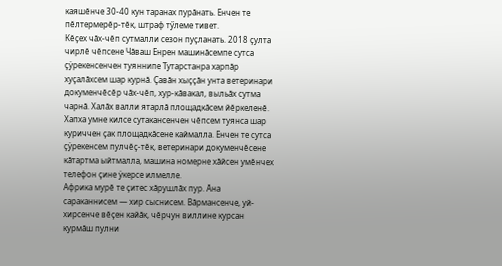каяшӗнче 30-40 кун таранах пурăнать. Енчен те пӗлтермерӗр-тӗк, штраф тӳлеме тивет.
Кӗçех чăх-чӗп сутмалли сезон пуçланать. 2018 çулта чирлӗ чӗпсене Чăваш Енрен машинăсемпе сутса çÿрекенсенчен туяннипе Тутарстанра харпăр хуçалăхсем шар курнă. Çавăн хыççăн унта ветеринари докуменчӗсӗр чăх-чӗп, хур-кăвакал, выльăх сутма чарнă. Халăх валли ятарлă площадкăсем йӗркеленĕ. Хапха умне килсе сутакансенчен чӗпсем туянса шар куриччен çак площадкăсене каймалла. Енчен те сутса çÿрекенсем пулчӗç-тӗк, ветеринари докуменчӗсене кăтартма ыйтмалла, машина номерне хăйсен умӗнчех телефон çине ÿкерсе илмелле.
Африка мурӗ те çитес хăрушлăх пур. Ăна сараканнисем — хир сыснисем. Вăрмансенче, уй-хирсенче вӗçен кайăк, чӗрчун виллине курсан курмăш пулни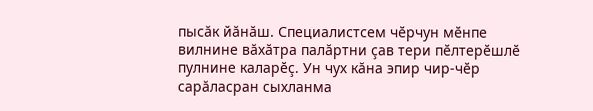пысăк йăнăш. Специалистсем чӗрчун мӗнпе вилнине вăхăтра палăртни çав тери пӗлтерӗшлӗ пулнине каларӗç. Ун чух кăна эпир чир-чӗр сарăласран сыхланма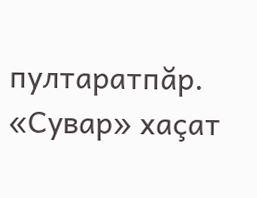пултаратпăр.
«Сувар» хаçат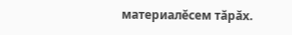материалĕсем тăрăх.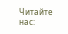Читайте нас: